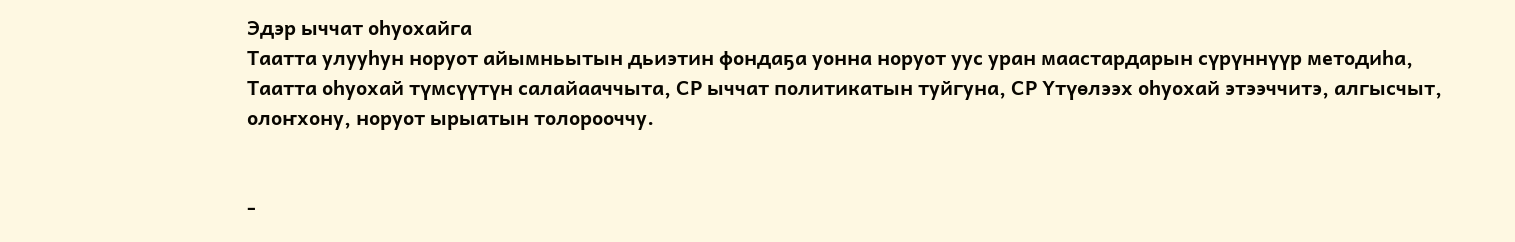Эдэр ыччат оһуохайга
Таатта улууһун норуот айымньытын дьиэтин фондаҕа уонна норуот уус уран маастардарын сүрүннүүр методиһа, Таатта оһуохай түмсүүтүн салайааччыта, СР ыччат политикатын туйгуна, СР Үтүөлээх оһуохай этээччитэ, алгысчыт, олоҥхону, норуот ырыатын толорооччу.


-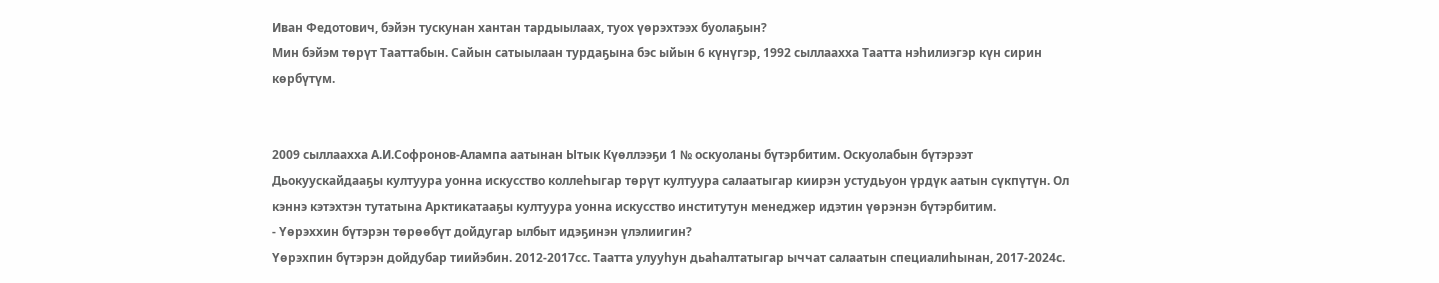Иван Федотович, бэйэн тускунан хантан тардыылаах, туох үөрэхтээх буолаҕын?
Мин бэйэм төрүт Тааттабын. Сайын сатыылаан турдаҕына бэс ыйын 6 күнүгэр, 1992 сыллаахха Таатта нэһилиэгэр күн сирин көрбүтүм.


2009 сыллаахха А.И.Софронов-Алампа аатынан Ытык Күөллээҕи 1 № оскуоланы бүтэрбитим. Оскуолабын бүтэрээт Дьокуускайдааҕы култуура уонна искусство коллеһыгар төрүт култуура салаатыгар киирэн устудьуон үрдүк аатын сүкпүтүн. Ол кэннэ кэтэхтэн тутатына Арктикатааҕы култуура уонна искусство институтун менеджер идэтин үөрэнэн бүтэрбитим.
- Үөрэххин бүтэрэн төрөөбүт дойдугар ылбыт идэҕинэн үлэлиигин?
Үөрэхпин бүтэрэн дойдубар тиийэбин. 2012-2017сс. Таатта улууһун дьаһалтатыгар ыччат салаатын специалиһынан, 2017-2024с.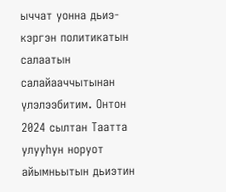ыччат уонна дьиэ-кэргэн политикатын салаатын салайааччытынан үлэлээбитим. Онтон 2024 сылтан Таатта улууһун норуот айымньытын дьиэтин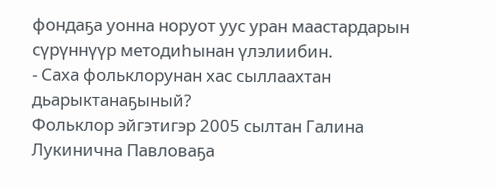фондаҕа уонна норуот уус уран маастардарын сүрүннүүр методиһынан үлэлиибин.
- Саха фольклорунан хас сыллаахтан дьарыктанаҕыный?
Фольклор эйгэтигэр 2005 сылтан Галина Лукинична Павловаҕа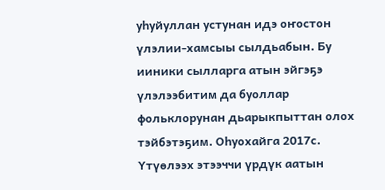уһуйуллан устунан идэ оҥостон үлэлии-хамсыы сылдьабын. Бу ииники сылларга атын эйгэҕэ үлэлээбитим да буоллар фольклорунан дьарыкпыттан олох тэйбэтэҕим. Оһуохайга 2017с. Үтүөлээх этээччи үрдүк аатын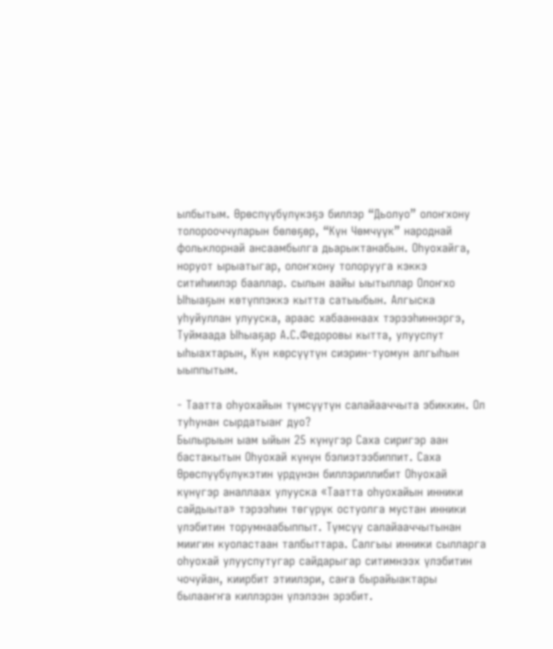ылбытым. Өрөспүүбүлүкэҕэ биллэр “Дьолуо” олоҥхону толорооччуларын бөлөҕөр, “Күн Чөмчүүк” народнай фольклорнай ансаамбылга дьарыктанабын. Оһуохайга, норуот ырыатыгар, олоҥхону толорууга кэккэ ситиһиилэр бааллар. сылын аайы ыытыллар Олоҥхо Ыһыаҕын көтүппэккэ кытта сатыыбын. Алгыска уһуйуллан улууска, араас хабааннаах тэрээһиннэргэ, Туймаада Ыһыаҕар А.С.Федоровы кытта, улууспут ыһыахтарын, Күн көрсүүтүн сиэрин-туомун алгыһын ыыппытым.

- Таатта оһуохайын түмсүүтүн салайааччыта эбиккин. Ол туһунан сырдатыаҥ дуо?
Былырыын ыам ыйын 25 күнүгэр Саха сиригэр аан бастакытын Оһуохай күнүн бэлиэтээбиппит. Саха Өрөспүүбүлүкэтин үрдүнэн биллэриллибит Оһуохай күнүгэр аналлаах улууска «Таатта оһуохайын инники сайдыыта» тэрээһин төгүрүк остуолга мустан инники үлэбитин торумнаабыппыт. Түмсүү салайааччытынан миигин куоластаан талбыттара. Салгыы инники сылларга оһуохай улууспутугар сайдарыгар ситимнээх үлэбитин чочуйан, киирбит этиилэри, саҥа бырайыактары былааҥҥа киллэрэн үлэлээн эрэбит.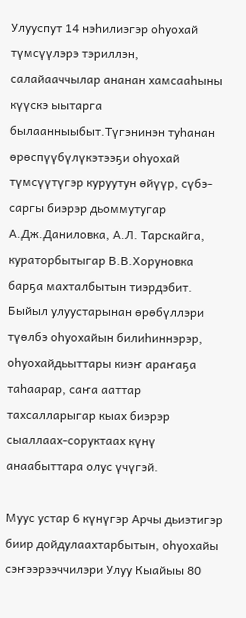Улууспут 14 нэһилиэгэр оһуохай түмсүүлэрэ тэриллэн, салайааччылар ананан хамсааһыны күүскэ ыытарга былаанныыбыт.Түгэнинэн туһанан өрөспүүбүлүкэтээҕи оһуохай түмсүүтүгэр куруутун өйүүр, сүбэ-саргы биэрэр дьоммутугар А.Дж.Даниловка, А.Л. Тарскайга, кураторбытыгар В.В.Хоруновка барҕа махталбытын тиэрдэбит. Быйыл улуустарынан өрөбүллэри түөлбэ оһуохайын билиһиннэрэр, оһуохайдьыттары киэҥ араҥаҕа таһаарар, саҥа ааттар тахсалларыгар кыах биэрэр сыаллаах-соруктаах күнү анаабыттара олус үчүгэй.

Муус устар 6 күнүгэр Арчы дьиэтигэр биир дойдулаахтарбытын, оһуохайы сэҥээрээччилэри Улуу Кыайыы 80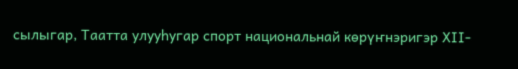сылыгар, Таатта улууһугар спорт национальнай көрүҥнэригэр ХII-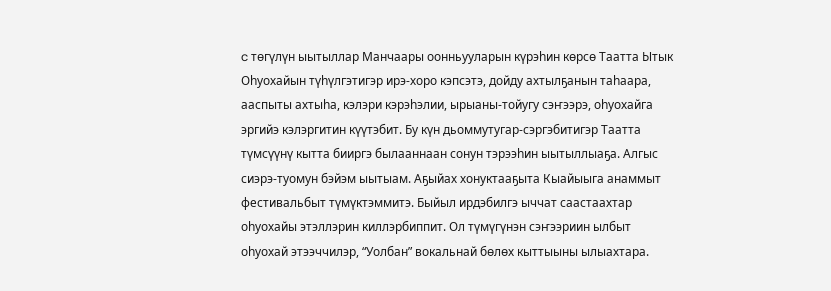c төгүлүн ыытыллар Манчаары оонньууларын күрэһин көрсө Таатта Ытык Оһуохайын түһүлгэтигэр ирэ-хоро кэпсэтэ, дойду ахтылҕанын таһаара, ааспыты ахтыһа, кэлэри кэрэһэлии, ырыаны-тойугу сэҥээрэ, оһуохайга эргийэ кэлэргитин күүтэбит. Бу күн дьоммутугар-сэргэбитигэр Таатта түмсүүнү кытта бииргэ былааннаан сонун тэрээһин ыытыллыаҕа. Алгыс сиэрэ-туомун бэйэм ыытыам. Аҕыйах хонуктааҕыта Кыайыыга анаммыт фестивальбыт түмүктэммитэ. Быйыл ирдэбилгэ ыччат саастаахтар оһуохайы этэллэрин киллэрбиппит. Ол түмүгүнэн сэҥээриин ылбыт оһуохай этээччилэр, “Уолбан” вокальнай бөлөх кыттыыны ылыахтара.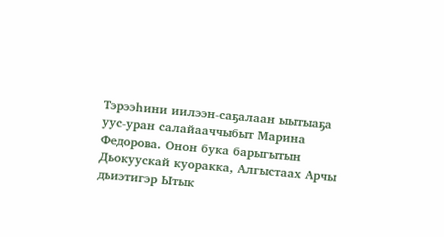Тэрээһини иилээн-саҕалаан ыытыаҕа уус-уран салайааччыбыт Марина Федорова. Онон бука барыгытын Дьокуускай куоракка, Алгыстаах Арчы дьиэтигэр Ытык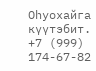Оһуохайга күүтэбит.
+7 (999) 174-67-82